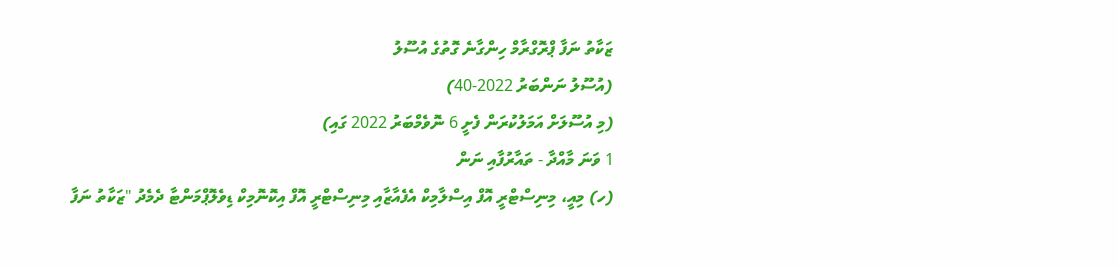ޒަކާތު ނަފާ ޕްރޮގްރާމް ހިންގާނެ ގޮތުގެ އުސޫލު
(އުސޫލު ނަންބަރު 2022-40)
(މި އުސޫލަށް އަމަލުކުރަން ފެށީ 6 ނޮވެމްބަރު 2022 ގައި)
1 ވަނަ މާއްދާ - ތައާރުފާއި ނަން
(ހ) މިއީ، މިނިސްޓްރީ އޮފް އިސްލާމިކް އެފެއާޒާއި މިނިސްޓްރީ އޮފް އިކޮނޮމިކް ޑިވެލޮޕްމަންޓާ ދެމެދު "ޒަކާތު ނަފާ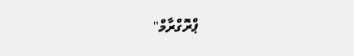ޕްރޮގްރާމް"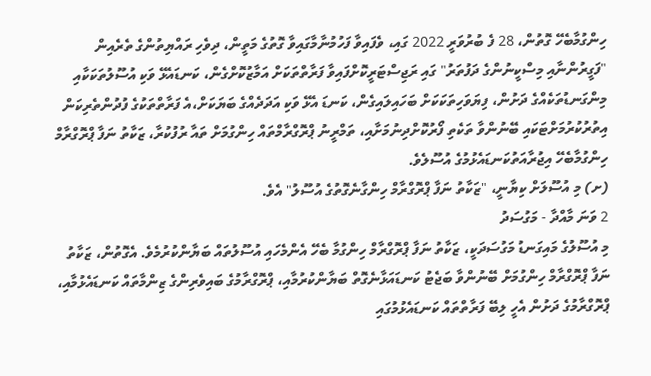ހިންގުމާބެހޭ ގޮތުން، 28 ފެ ބުރުވަރީ 2022 ގައި، ވެފައިވާ ފަހުމުނާމާގައިވާ ގޮތުގެ މަތީން، ދިވެހި ރައްޔިތުންގެ ތެރެއިން "ފަގީރުންނާއި މިސްކީނުންގެ ދަފުތަރު" ގައި ރަޖިސްޓަރީކޮށްފައިވާ ފަރާތްތަކަށް އަމާޒުކޮށްގެން، ކަނޑައެޅޭ ވަކި އުސޫލުތަކަކާއި މިންގަނޑުތަކެއްގެ ދަށުން، ފިޔަވަހިތަކަކަށް ބަހައިލައިގެން، ކަނޑަ އެޅޭ ވަކި އަދަދެއްގެ ބަޔަކަށް،އެ ފަރާތްތަކުގެ ފުދުންތެރިކަން އިތުރުކުރުމަށްޓަކައި ބޭނުންވާ ތަކެތި ފޯރުކޮށްދިނުމަށާއި، ތަމްރީނު ޕްރޮގްރާމްތައް ހިންގުމަށް ތައާ ރުފުކުރާ، ޒަކާތު ނަފާ ޕްރޮގްރާމް ހިންގުމާބެހޭ އިޖުރާއަތުކަނޑައެޅުމުގެ އުސޫލެވެ.
(ށ) މި އުސޫލަށް ކިޔާނީ، "ޒަކާތު ނަފާ ޕްރޮގްރާމް ހިންގާނެގޮތުގެ އުސޫލު" އެވެ.
2 ވަނަ މާއްދާ - މަގުސަދު
މި އުސޫލުގެ މައިގަނޑު މަގުސަދަކީ، ޒަކާތު ނަފާ ޕްރޮގްރާމް ހިންގުމާ ބެހޭ އެންމެހައި އުސޫލުތައް ބަޔާންކުރުމެވެ. އެގޮތުން، ޒަކާތު ނަފާ ޕްރޮގްރާމް ހިންގުމަށް ބޭނުންވާ ބަޖެޓު ކަނޑައަޅާނެގޮތް ބަޔާންކުރުމާއި، ޕްރޮގްރާމުގެ ބައިވެރިންގެ ޒިންމާތައް ކަނޑައެޅުމާއި، ޕްރޮގްރާމުގެ ދަށުން އެހީ ލިބޭ ފަރާތްތައް ކަނޑައެޅުމުގައި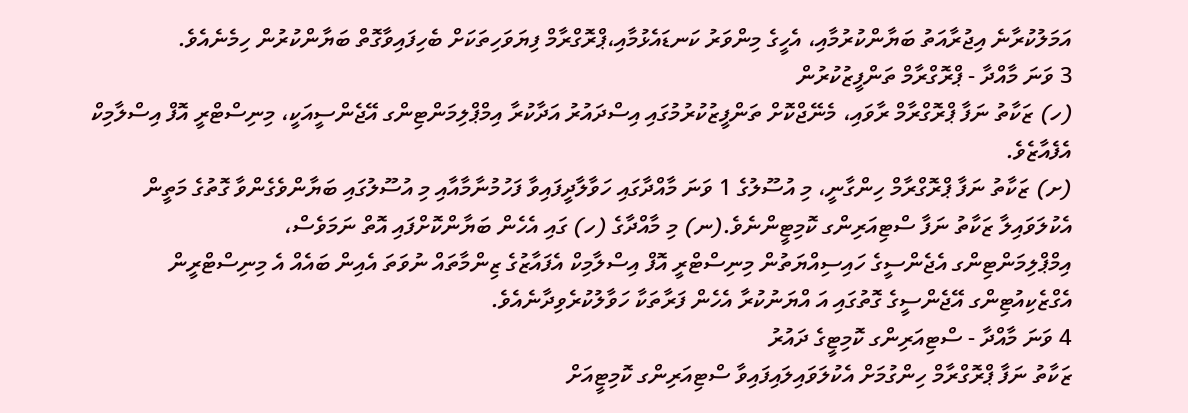އަމަލުކުރާނެ އިޖުރާއަތު ބަޔާންކުރުމާއި، އެހީގެ މިންވަރު ކަނޑައެޅުމާއި،ޕްރޮގްރާމް ފިޔަވަހިތަކަށް ބެހިފައިވާގޮތް ބަޔާންކުރުން ހިމެނެއެވެ.
3 ވަނަ މާއްދާ - ޕްރޮގްރާމް ތަންފީޒުކުރުން
(ހ) ޒަކާތު ނަފާ ޕްރޮގްރާމް ރާވައި، މެނޭޖްކޮށް ތަންފީޒުކުރުމުގައި އިސްދައުރު އަދާކުރާ އިމްޕްލިމަންޓިންގ އޭޖެންސީއަކީ، މިނިސްޓްރީ އޮފް އިސްލާމިކް އެފެއާޒެވެ.
(ށ) ޒަކާތު ނަފާ ޕްރޮގްރާމް ހިންގާނީ، މި އުސޫލުގެ 1 ވަނަ މާއްދާގައި ހަވާލާދީފައިވާ ފަހުމުނާމާއާއި މި އުސޫލުގައި ބަޔާންވެގެންވާ ގޮތުގެ މަތީން އެކުލަވައިލާ ޒަކާތު ނަފާ ސްޓިއަރިންގ ކޮމިޓީންނެވެ.(ނ) މި މާއްދާގެ (ހ) ގައި އެހެން ބަޔާންކޮށްފައި އޮތް ނަމަވެސް،
އިމްޕްލިމަންޓިންގ އެޖެންސީގެ ހައިސިއްޔަތުން މިނިސްޓްރީ އޮފް އިސްލާމިކް އެފައާޒުގެ ޒިންމާތައް ނުވަތަ އެއިން ބައެއް އެ މިނިސްޓްރީން އެގްޒެކިއުޓިންގ އޭޖެންސީގެ ގޮތުގައި އަ އްޔަނުކުރާ އެހެން ފަރާތަކާ ހަވާލުކުރެވިދާނެއެވެ.
4 ވަނަ މާއްދާ - ސްޓިއަރިންގ ކޮމިޓީގެ ދައުރު
ޒަކާތު ނަފާ ޕްރޮގްރާމް ހިންގުމަށް އެކުލަވައިލައިފައިވާ ސްޓިއަރިންގ ކޮމިޓީއަށް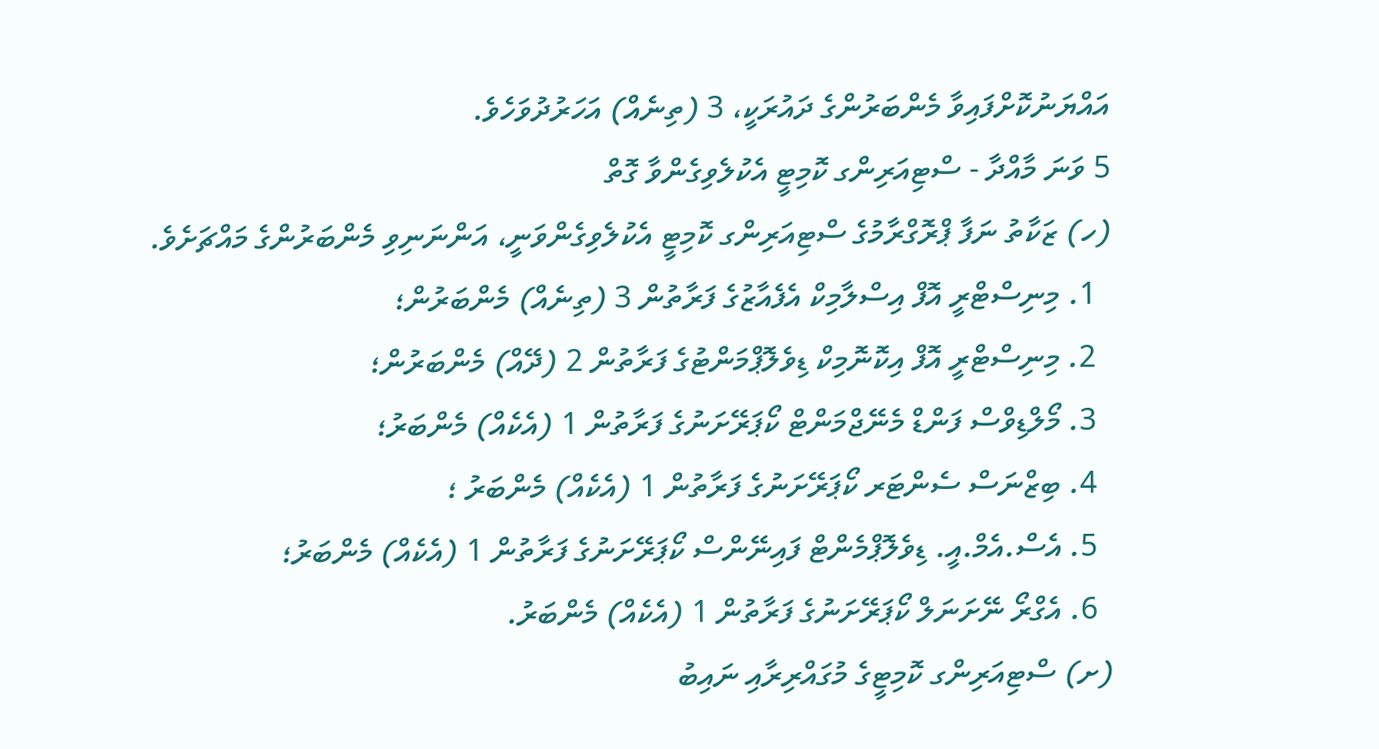އައްޔަނުކޮށްފައިވާ މެންބަރުންގެ ދައުރަކީ، 3 (ތިނެއް) އަހަރުދުވަހެވެ.
5 ވަނަ މާއްދާ - ސްޓިއަރިންގ ކޮމިޓީ އެކުލެވިގެންވާ ގޮތް
(ހ) ޒަކާތު ނަފާ ޕްރޮގްރާމުގެ ސްޓިއަރިންގ ކޮމިޓީ އެކުލެވިގެންވަނީ، އަންނަނިވި މެންބަރުންގެ މައްޗަށެވެ.
  1. މިނިސްޓްރީ އޮފް އިސްލާމިކް އެފެއާޒުގެ ފަރާތުން 3 (ތިނެއް) މެންބަރުން؛
  2. މިނިސްޓްރީ އޮފް އިކޮނޮމިކް ޑިވެލޮޕްމަންޓުގެ ފަރާތުން 2 (ދޭއް) މެންބަރުން؛
  3. މޯލްޑިވްސް ފަންޑް މެނޭޖްމަންޓް ކޯޕަރޭށަނުގެ ފަރާތުން 1 (އެކެއް) މެންބަރު؛
  4. ބިޒްނަސް ސެންޓަރ ކޯޕަރޭށަނުގެ ފަރާތުން 1 (އެކެއް) މެންބަރު ؛
  5. އެސް.އެމް.އީ. ޑިވެލޮޕްމެންޓް ފައިނޭންސް ކޯޕަރޭށަނުގެ ފަރާތުން 1 (އެކެއް) މެންބަރު؛
  6. އެގްރޯ ނޭށަނަލް ކޯޕަރޭށަނުގެ ފަރާތުން 1 (އެކެއް) މެންބަރު.
(ށ) ސްޓިއަރިންގ ކޮމިޓީގެ މުގައްރިރާއި ނައިބު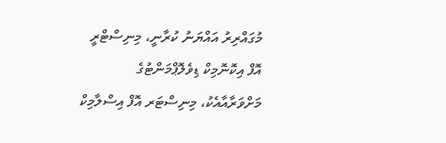މުގައްރިރު އައްޔަނު ކުރާނީ، މިނިސްޓްރީ އޮފް އިކޮނޮމިކް ޑިވެލޮޕްމަންޓުގެ މަށްވަރާއާއެކު، މިނިސްޓަރ އޮފް އިސްލާމިކް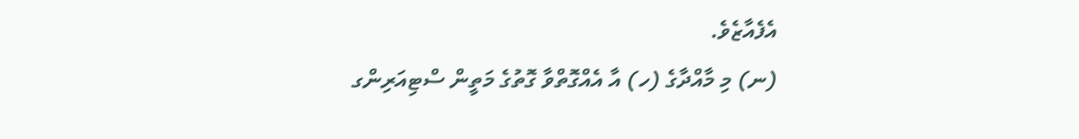އެފެއާޒެވެ.
(ނ) މި މާއްދާގެ (ހ) އާ އެއްގޮތްވާ ގޮތުގެ މަތީން ސްޓިއަރިންގ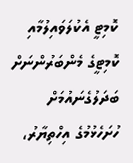ކޮމިޓީ އެކުލަވައިލުމާއި ކޮމިޓީގެ މެންބަރުންނަށް ބަދަލުގެނައުމަށް ހުށަހެޅުމުގެ އިހްތިޔާރު،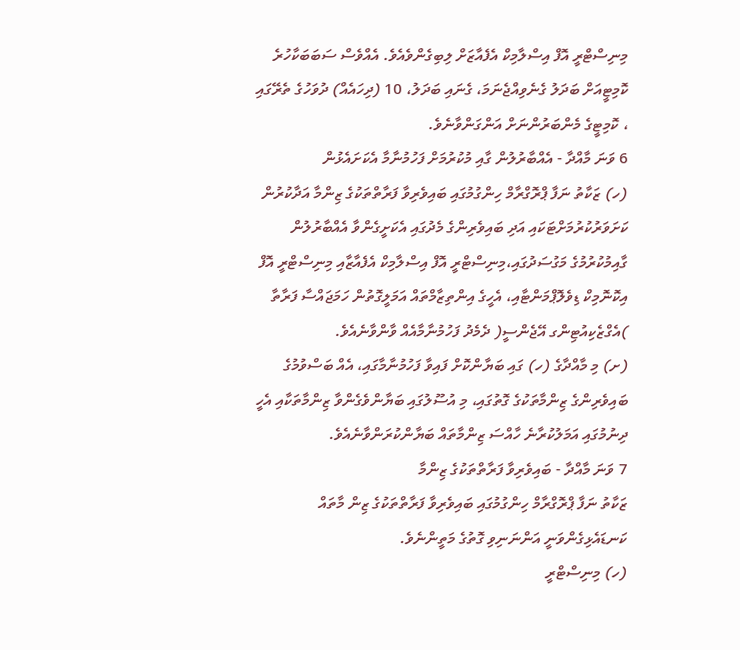މިނިސްޓްރީ އޮފް އިސްލާމިކް އެފެއާޒަށް ލިބިގެންވެއެވެ. އެއްވެސް ސަބަބަކާހުރެ ކޮމިޓީއަށް ބަދަލު ގެނެވިއްޖެނަމަ، ގެނައި ބަދަލު، 10 (ދިހައެއް) ދުވަހުގެ ތެރޭގައި ، ކޮމިޓީގެ މެންބަރުންނަށް އަންގަންވާނެވެ.
6 ވަނަ މާއްދާ - އެއްބާރުލުން ގާއި މުކުރުމަށް ފަހުމުނާމާ އެކަށައެޅުން
(ހ) ޒަކާތު ނަފާ ޕްރޮގްރާމް ހިންގުމުގައި ބައިވެރިވާ ފަރާތްތަކުގެ ޒިންމާ އަދާކުރުން ކަށަވަރުކުރުމަށްޓަކައި އަދި ބައިވެރިންގެ މެދުގައި އެކަށީގެންވާ އެއްބާރުލުން ގާއިމުކުރުމުގެ މަގުސަދުގައި،މިނިސްޓްރީ އޮފް އިސްލާމިކް އެފެއާޒާއި މިނިސްޓްރީ އޮފް އިކޮނޮމިކް ޑިވެލޮޕްމަންޓާއި، އެހީގެ އިންތިޒާމްތައް އަމަލީގޮތުން ހަމަޖައްސާ ފަރާތާ )އެގްޒެކިއުޓިންގ އޭޖެންސީ( ދެމެދު ފަހުމުނާމާއެއް ވާންވާނެއެވެ.
(ށ) މި މާއްދާގެ (ހ) ގައި ބަޔާންކޮށް ފައިވާ ފަހުމުނާމާގައި، އެއް ބަސްވުމުގެ ބައިވެރިންގެ ޒިންމާތަކުގެ ގޮތުގައި، މި އުސޫލުގައި ބަޔާންވެގެންވާ ޒިންމާތަކާއި އެހީ ދިނުމުގައި އަމަލުކުރާނެ ހާއްސަ ޒިންމާތައް ބަޔާންކުރަންވާނެއެވެ.
7 ވަނަ މާއްދާ - ބައިވެރިވާ ފަރާތްތަކުގެ ޒިންމާ
ޒަކާތު ނަފާ ޕްރޮގްރާމް ހިންގުމުގައި ބައިވެރިވާ ފަރާތްތަކުގެ ޒިން މާތައް ކަނޑައެޅިގެންވަނީ އަންނަނިވި ގޮތުގެ މަތީންނެވެ.
(ހ) މިނިސްޓްރީ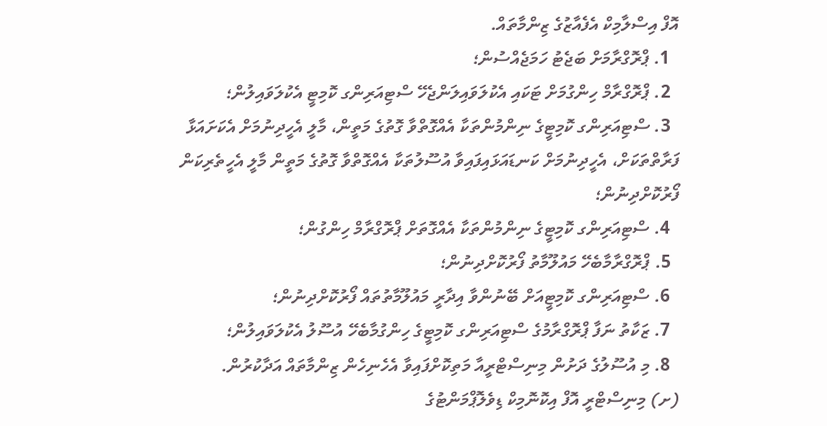އޮފް އިސްލާމިކް އެފެއާޒުގެ ޒިންމާތައް.
  1. ޕްރޮގްރާމަށް ބަޖެޓު ހަމަޖެއްސުން؛
  2. ޕްރޮގްރާމް ހިންގުމަށް ޓަކައި އެކުލަވައިލަންޖެހޭ ސްޓިއަރިންގ ކޮމިޓީ އެކުލަވައިލުން؛
  3. ސްޓިއަރިންގ ކޮމިޓީގެ ނިންމުންތަކާ އެއްގޮތްވާ ގޮތުގެ މަތީން، މާލީ އެހީދިނުމަށް އެކަށައަޅާ ފަރާތްތަކަށް، އެހީދިނުމަށް ކަނޑައަޅައިފައިވާ އުސޫލުތަކާ އެއްގޮތްވާ ގޮތުގެ މަތީން މާލީ އެހީތެރިކަން ފޯރުކޮށްދިނުން؛
  4. ސްޓިއަރިންގ ކޮމިޓީގެ ނިންމުންތަކާ އެއްގޮތަށް ޕްރޮގްރާމް ހިންގުން؛
  5. ޕްރޮގްރާމާބެހޭ މައުލޫމާތު ފޯރުކޮށްދިނުން؛
  6. ސްޓިއަރިންގ ކޮމިޓީއަށް ބޭނުންވާ އިދާރީ މައުލޫމާތުތައް ފޯރުކޮށްދިނުން؛
  7. ޒަކާތު ނަފާ ޕްރޮގްރާމުގެ ސްޓިއަރިންގ ކޮމިޓީގެ ހިންގުމާބެހޭ އުސޫލު އެކުލަވައިލުން؛
  8. މި އުސޫލުގެ ދަށުން މިނިސްޓްރީއާ މަތިކޮށްފައިވާ އެހެނިހެން ޒިންމާތައް އަދާކުރުން.
(ށ) މިނިސްޓްރީ އޮފް އިކޮނޮމިކް ޑިވެލޮޕްމަންޓުގެ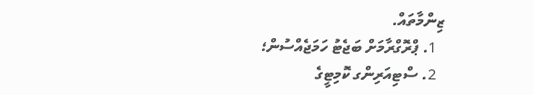ޒިންމާތައް.
  1. ޕްރޮގްރާމަށް ބަޖެޓު ހަމަޖެއްސުން؛
  2. ސްޓިއަރިންގ ކޮމިޓީގެ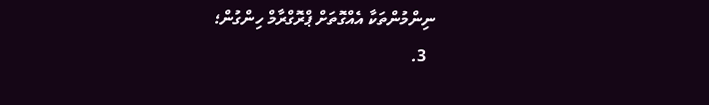ނިންމުންތަކާ އެއްގޮތަށް ޕްރޮގްރާމް ހިންގުން؛
  3.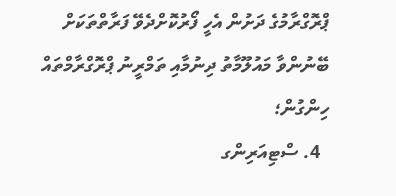ޕްރޮގްރާމުގެ ދަށުން އެހީ ފޯރުކޮށްދެވޭ ފަރާތްތަކަށް ބޭނުންވާ މައުލޫމާތު ދިނުމާއި ތަމްރީނު ޕްރޮގްރާމްތައް ހިންގުން؛
  4. ސްޓިއަރިންގ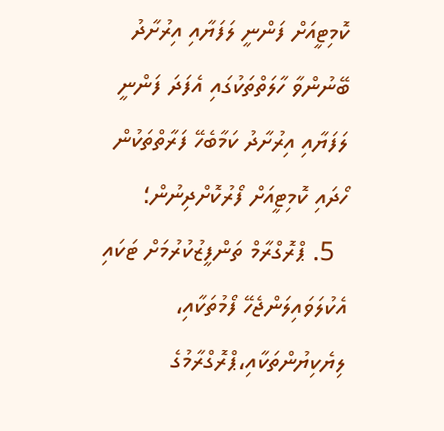ކޮމިޓީއަށް ފަންނީ ލަފަޔާއި އިރުށާދު ބޭނުންވާ ހާލަތްތަކުގައި އެފަދަ ފަންނީ ލަފަޔާއި އިރުށާދު ކަމާބެހޭ ފަރާތްތަކުން ހޯދައި ކޮމިޓީއަށް ފޯރުކޮށްދިނުން؛
  5. ޕްރޮގްރާމް ތަންފީޒުކުރުމަށް ޓަކައި އެކުލަވައިލަންޖެހޭ ފޯމުތަކާއި، ލިޔެކިޔުންތަކާއި،ޕްރޮގްރާމުގެ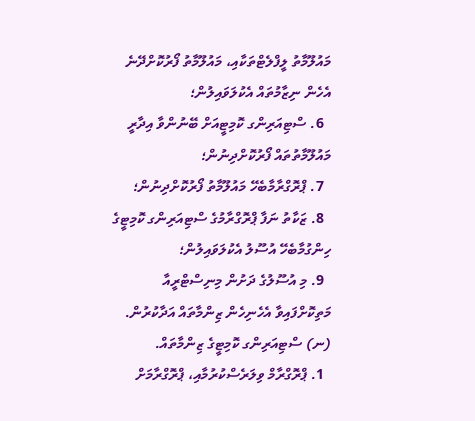މައުލޫމާތު ލީފްލެޓްތަކާއި، މައުލޫމާތު ފޯރުކޮށްދޭނެ އެހެން ނިޒާމުތައް އެކުލަވައިލުން؛
  6. ސްޓިއަރިންގ ކޮމިޓީއަށް ބޭނުންވާ އިދާރީ މައުލޫމާތުތައް ފޯރުކޮށްދިނުން؛
  7. ޕްރޮގްރާމާބެހޭ މައުލޫމާތު ފޯރުކޮށްދިނުން؛
  8. ޒަކާތު ނަފާ ޕްރޮގްރާމުގެ ސްޓިއަރިންގ ކޮމިޓީގެ ހިންގުމާބެހޭ އުސޫލު އެކުލަވައިލުން؛
  9. މި އުސޫލުގެ ދަށުން މިނިސްޓްރީއާ މަތިކޮށްފައިވާ އެހެނިހެން ޒިންމާތައް އަދާކުރުން.
(ނ) ސްޓިއަރިންގ ކޮމިޓީގެ ޒިންމާތައް.
  1. ޕްރޮގްރާމް ވިލަރެސްކުރުމާއި، ޕްރޮގްރާމަށް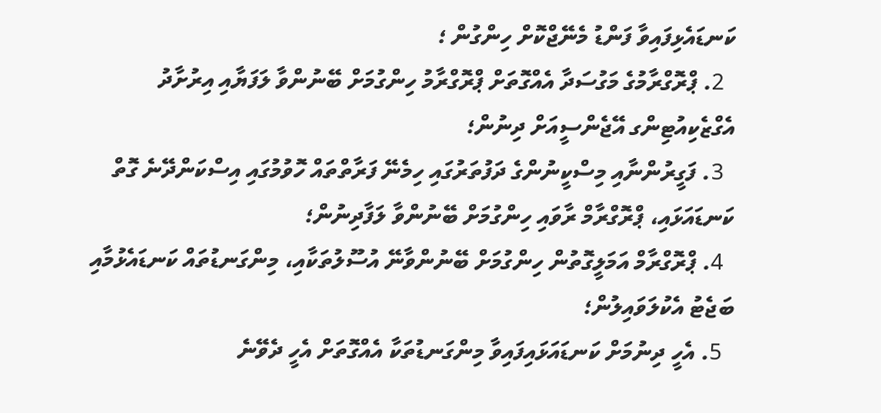ކަނޑައެޅިފައިވާ ފަންޑު މެނޭޖްކޮށް ހިންގުން ؛
  2. ޕްރޮގްރާމުގެ މަގުސަދާ އެއްގޮތަށް ޕްރޮގްރާމު ހިންގުމަށް ބޭނުންވާ ލަފަޔާއި އިރުށާދު އެގްޒެކިއުޓިންގ އޭޖެންސީއަށް ދިނުން؛
  3. ފަގީރުންނާއި މިސްކީނުންގެ ދަފުތަރުގައި ހިމެނޭ ފަރާތްތައް ހޮވުމުގައި އިސްކަންދޭނެ ގޮތް ކަނޑައަޅައި، ޕްރޮގްރާމް ރާވައި ހިންގުމަށް ބޭނުންވާ ލަފާދިނުން؛
  4. ޕްރޮގްރާމް އަމަލީގޮތުން ހިންގުމަށް ބޭނުންވާނޭ އުސޫލުތަކާއި، މިންގަނޑުތައް ކަނޑައެޅުމާއި ބަޖެޓު އެކުލަވައިލުން؛
  5. އެހީ ދިނުމަށް ކަނޑައަޅައިފައިވާ މިންގަނޑުތަކާ އެއްގޮތަށް އެހީ ދެވޭނެ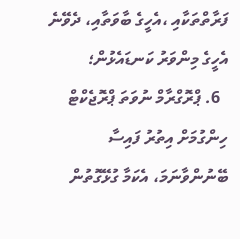ފަރާތްތަކާއި ،އެހީގެ ބާވަތާއި، ދެވޭނެ އެހީގެ މިންވަރު ކަނޑައެޅުން؛
  6. ޕްރޮގްރާމް ނުވަތަ ޕްރޮޖެކްޓް ހިންގުމަށް އިތުރު ފައިސާ ބޭނުންވާނަމަ، އެކަމާ ގުޅޭގޮތުން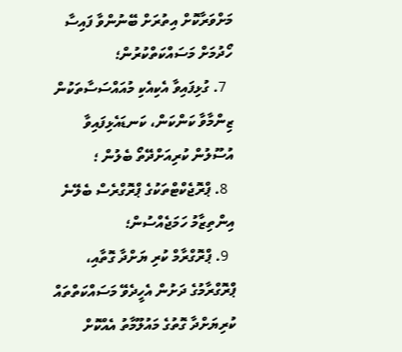މަށްވަރާކޮށް އިތުރަށް ބޭނުންވާ ފައިސާ ހޯދުމަށް މަސައްކަތްކުރުން؛
  7. ގުޅިފައިވާ އެކިއެކި މުއައްސަސާތަކުން ޒިންމާވާ ކަންކަން، ކަނޑައެޅިފައިވާ އުސޫލުން ކުރިއަށްދޭތޯ ބެލުން ؛
  8. ޕްރޮޖެކްޓްތަކުގެ ޕްރޮގްރެސް ބެލޭނެ އިންތިޒާމު ހަމަޖެއްސުން؛
  9. ޕްރޮގްރާމް ކުރި ޔަށްދާ ގޮތާއި، ޕްރޮގްރާމުގެ ދަށުން އެހީދެވޭ މަސައްކަތްތައް ކުރިޔަށްދާ ގޮތުގެ މައުލޫމާތު އެއްކޮށް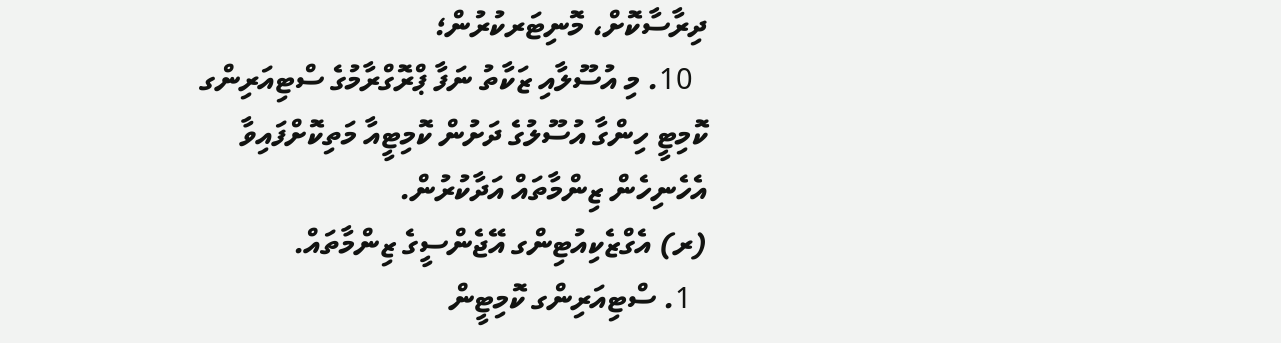ދިރާސާކޮށް، މޮނިޓަރކުރުން؛
  10. މި އުސޫލާއި ޒަކާތު ނަފާ ޕްރޮގްރާމުގެ ސްޓިއަރިންގ ކޮމިޓީ ހިންގާ އުސޫލުގެ ދަށުން ކޮމިޓީއާ މަތިކޮށްފައިވާ އެހެނިހެން ޒިންމާތައް އަދާކުރުން.
(ރ) އެގްޒެކިއުޓިންގ އޭޖެންސީގެ ޒިންމާތައް.
  1. ސްޓިއަރިންގ ކޮމިޓީން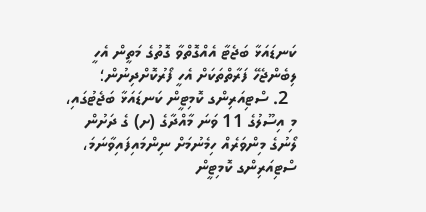ކަނޑައަޅާ ބަޖެޓާ އެއްގޮތްވާ ގޮތުގެ މަތީން އެހީ ލިބެންޖެހޭ ފަރާތްތަކަށް އެހީ ފޯރުކޮށްދިނުން؛
  2. ސްޓިއަރިންގ ކޮމިޓީން ކަނޑައަޅާ ބަޖެޓުގައި، މި އިސޫލުގެ 11 ވަނަ މާއްދާގެ (ށ) ގެ ދަށުން ލޯނުގެ މިންވަރެއް ހިމެނުމަށް ނިންމައިފައިވާނަމަ، ސްޓިއަރިންގ ކޮމިޓީން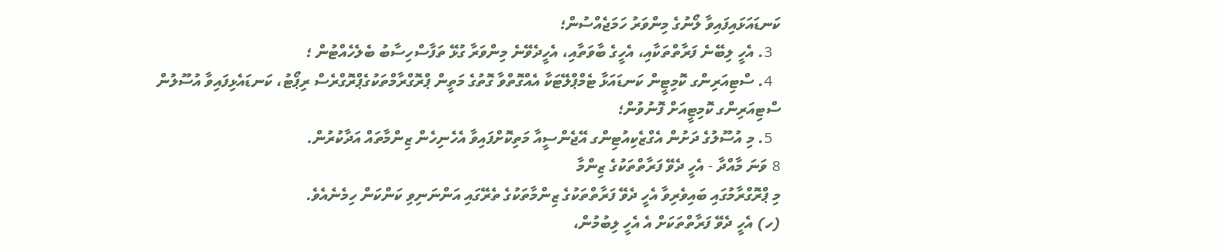ކަނޑައަޅައިފައިވާ ލޯނުގެ މިންވަރު ހަމަޖެއްސުން؛
  3. އެހީ ލިބޭނެ ފަރާތްތަކާއި، އެހީގެ ބާވަތާއި، އެހީދެވޭނެ މިންވަރާ ގުޅޭ ތަފާސްހިސާބު ބެލެހެއްޓުން ؛
  4. ސްޓިއަރިންގ ކޮމިޓީން ކަނޑައަޅާ ޓެމްޕްލޭޓަކާ އެއްގޮތްވާ ގޮތުގެ މަތީން ޕްރޮގްރާމްތަކުގެޕްރޮގްރެސް ރިޕޯޓު، ކަނޑައެޅިފައިވާ އުސޫލުން ސްޓިއަރިންގ ކޮމިޓީއަށް ފޮނުވުން؛
  5. މި އުސޫލުގެ ދަށުން އެގްޒެކިއުޓިންގ އޭޖެންސީއާ މަތިކޮށްފައިވާ އެހެނިހެން ޒިންމާތައް އަދާކުރުން.
8 ވަނަ މާއްދާ - އެހީ ދެވޭ ފަރާތްތަކުގެ ޒިންމާ
މި ޕްރޮގްރާމުގައި ބައިވެރިވާ އެހީ ދެވޭ ފަރާތްތަކުގެ ޒިންމާތަކުގެ ތެރޭގައި އަންނަނިވި ކަންކަން ހިމެނެއެވެ.
(ހ) އެހީ ދެވޭ ފަރާތްތަކަށް އެ އެހީ ލިބުމުން،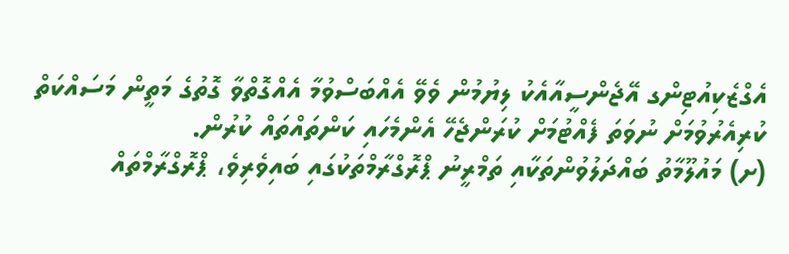އެގްޒެކިއުޓިންގ އޭޖެންސީއާއެކު ލިޔުމުން ވެވޭ އެއްބަސްވުމާ އެއްގޮތްވާ ގޮތުގެ މަތީން މަސައްކަތް ކުރިއެރުވުމަށް ނުވަތަ ފެއްޓުމަށް ކުރަންޖެހޭ އެންމެހައި ކަންތައްތައް ކުރުން.
(ށ) މައުލޫމާތު ބައްދަލުވުންތަކާއި ތަމްރީނު ޕްރޮގްރާމްތަކުގައި ބައިވެރިވެ، ޕްރޮގްރާމްތައް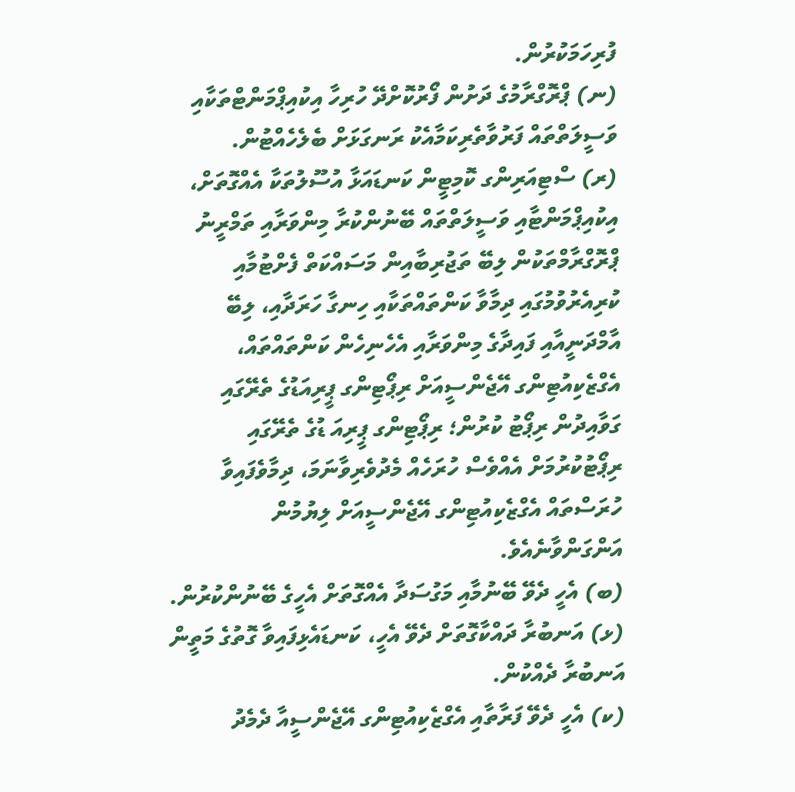ފުރިހަމަކުރުން.
(ނ) ޕްރޮގްރާމުގެ ދަށުން ފޯރުކޮށްދޭ ހުރިހާ އިކުއިޕްމަންޓްތަކާއި ވަސީލަތްތައް ފަރުވާތެރިކަމާއެކު ރަނގަޅަށް ބެލެހެއްޓުން.
(ރ) ސްޓިއަރިންގ ކޮމިޓީން ކަނޑައަޅާ އުސޫލުތަކާ އެއްގޮތަށް، އިކުއިޕްމަންޓާއި ވަސީލަތްތައް ބޭނުންކުރާ މިންވަރާއި ތަމްރީނު ޕްރޮގްރާމްތަކުން ލިބޭ ތަޖުރިބާއިން މަސައްކަތް ފެށްޓުމާއި ކުރިއެރުވުމުގައި ދިމާވާ ކަންތައްތަކާއި ހިނގާ ހަރަދާއި، ލިބޭ އާމްދަނީއާއި ފައިދާގެ މިންވަރާއި އެހެނިހެން ކަންތައްތައް، އެގްޒެކިއުޓިންގ އޭޖެންސީއަށް ރިޕޯޓިންގ ޕީރިއަޑުގެ ތެރޭގައި ގަވާއިދުން ރިޕޯޓު ކުރުން؛ ރިޕޯޓިންގ ޕީރިއަ ޑުގެ ތެރޭގައި ރިޕޯޓުކުރުމަށް އެއްވެސް ހުރަހެއް މެދުވެރިވާނަމަ، ދިމާވެފައިވާ ހުރަސްތައް އެގްޒެކިއުޓިންގ އޭޖެންސީއަށް ލިޔުމުން އަންގަންވާނެއެވެ.
(ބ) އެހީ ދެވޭ ބޭނުމާއި މަގުސަދާ އެއްގޮތަށް އެހީގެ ބޭނުންކުރުން.
(ޅ) އަނބުރާ ދައްކާގޮތަށް ދެވޭ އެހީ، ކަނޑައެޅިފައިވާ ގޮތުގެ މަތީން އަނބުރާ ދެއްކުން.
(ކ) އެހީ ދެވޭ ފަރާތާއި އެގްޒެކިއުޓިންގ އޭޖެންސީއާ ދެމެދު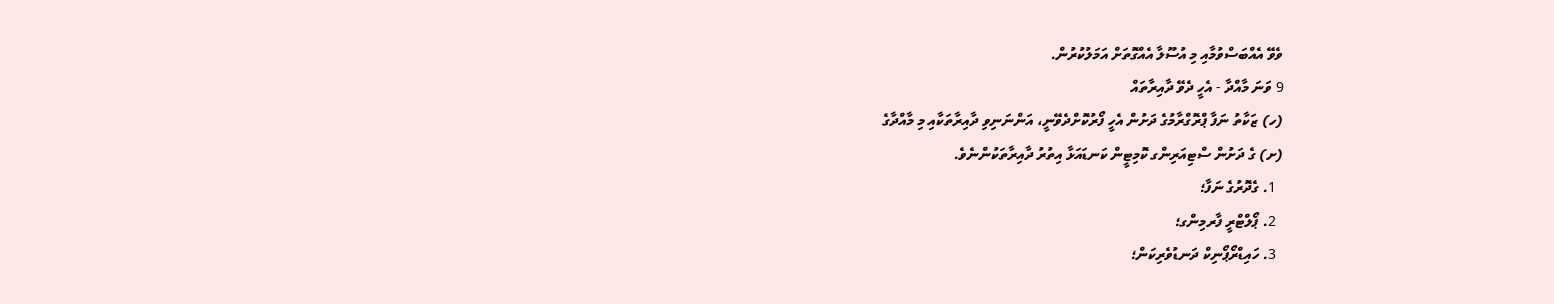ވެވޭ އެއްބަސްވުމާއި މި އުސޫލާ އެއްގޮތަށް އަމަލުކުރުން.
9 ވަނަ މާއްދާ - އެހީ ދެވޭ ދާއިރާތައް
(ހ) ޒަކާތު ނަފާ ޕްރޮގްރާމުގެ ދަށުން އެހީ ފޯރުކޮށްދެވޭނީ، އަންނަނިވި ދާއިރާތަކާއި މި މާއްދާގެ
(ށ) ގެ ދަށުން ސްޓިއަރިންގ ކޮމިޓީން ކަނޑައަޅާ އިތުރު ދާއިރާތަކުންނެވެ.
  1. ގެދޮރުގެ ނަފާ؛
  2. ޕޯލްޓްރީ ފާރމިންގ؛
  3. ހައިޑްރޯޕޯނިކް ދަނޑުވެރިކަން؛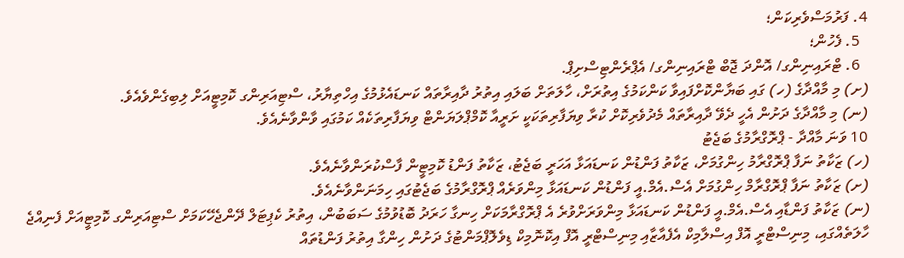4. ފަރުމަސްވެރިކަން؛
  5. ފެހުން؛
  6. ޓްރައިނިންގ/ އޮންދަ ޖޮބް ޓްރައިނިންގ/ އެޕްރެންޓިސްށިޕް.
(ށ) މި މާއްދާގެ (ހ) ގައި ބަޔާންކޮށްފައިވާ ކަންކަމުގެ އިތުރަށް، ހާލަތަށް ބަލައި އިތުރު ދާއިރާތައް ކަނޑައެޅުމުގެ އިހްތިޔާރު، ސްޓިއަރިންގ ކޮމިޓީއަށް ލިބިގެންވެއެވެ.
(ނ) މި މާއްދާގެ ދަށުން އެހީ ދެވޭ ދާއިރާތައް މެދުވެރިކޮށް ކުރާ ވިޔަފާރިތަކަކީ ށަރީއާ ކޮމްޕްލަޔަންޓް ވިޔަފާރިތަކެއް ކަމުގައި ވާންވާނެއެވެ.
10 ވަނަ މާއްދާ - ޕްރޮގްރާމުގެ ބަޖެޓު
(ހ) ޒަކާތު ނަފާ ޕްރޮގްރާމު ހިންގުމަށް، ޒަކާތު ފަންޑުން ކަނޑައަޅާ އަހަރީ ބަޖެޓު، ޒަކާތު ފަންޑު ކޮމިޓީން ފާސްކުރަންވާނެއެވެ.
(ށ) ޒަކާތު ނަފާ ޕްރޮގްރާމް ހިންގުމަށް އެސް.އެމް.އީ ފަންޑުން ކަނޑައަޅާ މިންވަރެއް ޕްރޮގްރާމުގެ ބަޖެޓުގައި ހިމަނަންވާނެއެވެ.
(ނ) ޒަކާތު ފަންޑާއި އެސް.އެމް.އީ ފަންޑުން ކަނޑައަޅާ މިންވަރަށްވުރެ އެ ޕްރޮގްރާމަކަށް ހިނގާ ހަރަދު ބޮޑުވުމުގެ ސަބަބުން، އިތުރު ކެޕިޓަލް ދޭންޖެހޭކަމަށް ސްޓިއަރިންގ ކޮމިޓީއަށް ފެނިއްޖެ ހާލަތެއްގައި، މިނިސްޓްރީ އޮފް އިސްލާމިކް އެފެއާޒާއި މިނިސްޓްރީ އޮފް އިކޮނޮމިކް ޑިވެލޮޕްމަންޓުގެ ދަށުން ހިންގާ އިތުރު ފަންޑުތައް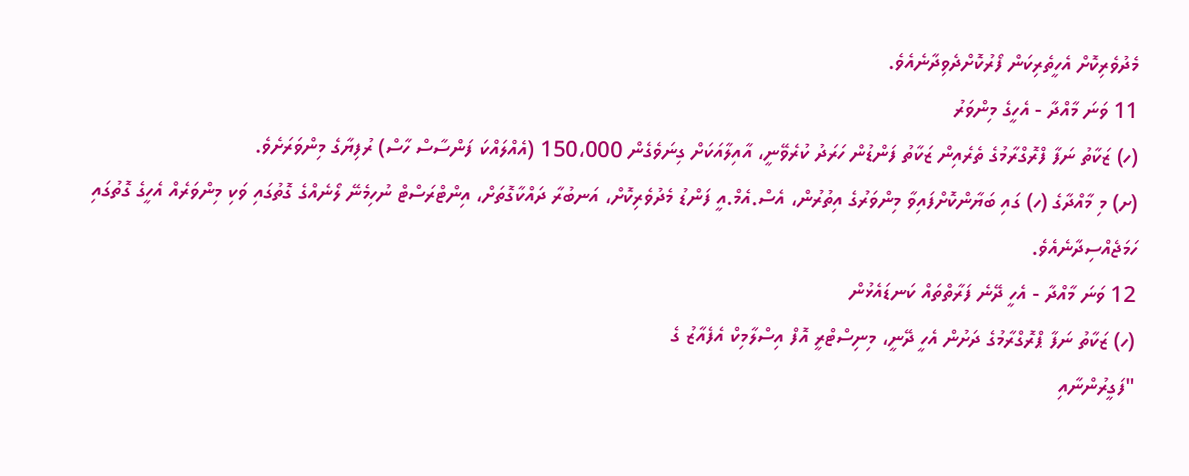މެދުވެރިކޮށް އެހީތެރިކަން ފޯރުކޮށްދެވިދާނެއެވެ.
11 ވަނަ މާއްދާ - އެހީގެ މިންވަރު
(ހ) ޒަކާތު ނަފާ ފްރޮގްރާމުގެ ތެރެއިން ޒަކާތު ފަންޑުން ހަރަދު ކުރެވޭނީ، އާއިލާއަކަށް ގިނަވެގެން 150،000 (އެއްލައްކަ ފަންސާސް ހާސް) ރުފިޔާގެ މިންވަރަށެވެ.
(ށ) މި މާއްދާގެ (ހ) ގައި ބަޔާންކޮށްފައިވާ މިންވަރުގެ އިތުރުން، އެސް.އެމް.އީ ފަންޑު މެދުވެރިކޮށް، އަނބުރާ ދައްކާގޮތަށް، އިންޓްރަސްޓް ނުހިމެނޭ ލޯނެއްގެ ގޮތުގައި ވަކި މިންވަރެއް އެހީގެ ގޮތުގައި ހަމަޖެއްސިދާނެއެވެ.
12 ވަނަ މާއްދާ - އެހީ ދޭނެ ފަރާތްތައް ކަނޑައެޅުން
(ހ) ޒަކާތު ނަފާ ޕްރޮގްރާމުގެ ދަށުން އެހީ ދޭނީ، މިނިސްޓްރީ އޮފް އިސްލާމިކް އެފެއާޒު ގެ
"ފަގީރުންނާއި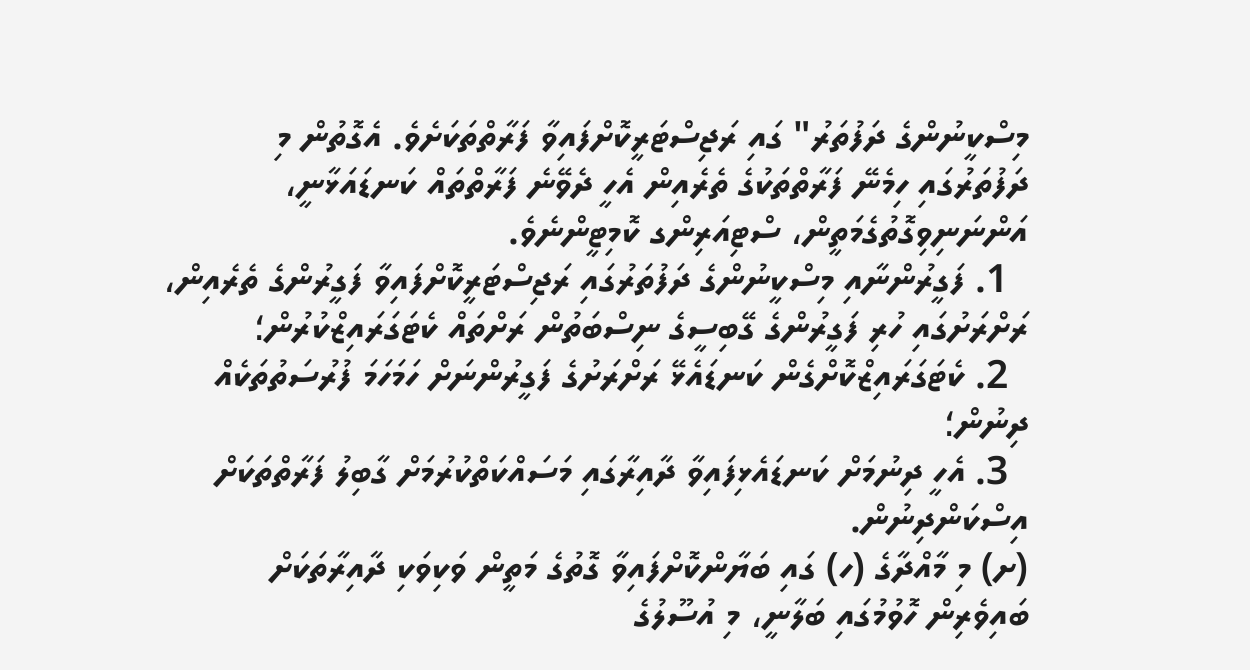މިސްކީނުންގެ ދަފުތަރު" ގައި ރަޖިސްޓަރީކޮށްފައިވާ ފަރާތްތަކަށެވެ. އެގޮތުން މި ދަފުތަރުގައި ހިމެނޭ ފަރާތްތަކުގެ ތެރެއިން އެހީ ދެވޭނެ ފަރާތްތައް ކަނޑައަޅާނީ، އަންނަނިވިގޮތުގެމަތީން، ސްޓިއަރިންގ ކޮމިޓީންނެވެ.
  1. ފަގީރުންނާއި މިސްކީނުންގެ ދަފުތަރުގައި ރަޖިސްޓަރީކޮށްފައިވާ ފަގީރުންގެ ތެރެއިން، ރަށްރަށުގައި ހުރި ފަގީރުންގެ ގޭބިސީގެ ނިސްބަތުން ރަށްތައް ކެޓަގަރައިޒްކުރުން؛
  2. ކެޓަގަރައިޒްކޮށްގެން ކަނޑައެޅޭ ރަށްރަށުގެ ފަގީރުންނަށް ހަމަހަމަ ފުރުސަތުތަކެއް ދިނުން؛
  3. އެހީ ދިނުމަށް ކަނޑައެޅިފައިވާ ދާއިރާގައި މަސައްކަތްކުރުމަށް ގާބިލު ފަރާތްތަކަށް އިސްކަންދިނުން.
(ށ) މި މާއްދާގެ (ހ) ގައި ބަޔާންކޮށްފައިވާ ގޮތުގެ މަތީން ވަކިވަކި ދާއިރާތަކަށް ބައިވެރިން ހޮވުމުގައި ބަލާނީ، މި އުސޫލުގެ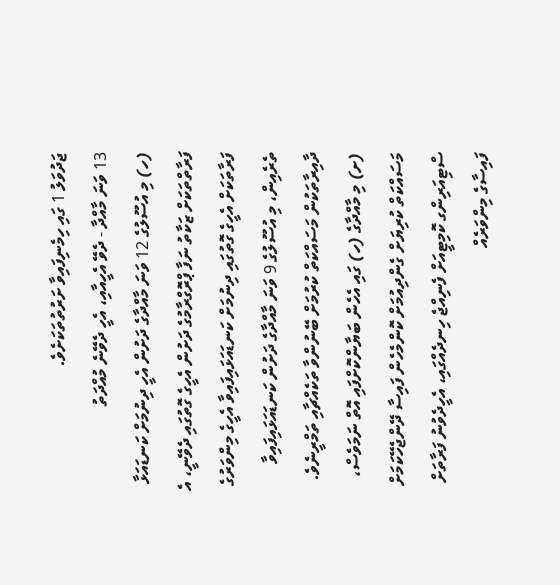ޖަދުވަލު 1 ގައި ހިމެނިފައިވާ ށަރުތުތަކަށެވެ.
13 ވަނަ މާއްދާ - ދެވޭ އެހީއާއި، އެހީ ދެވޭނެ މުއްދަތު
(ހ) މި އުސޫލުގެ 12 ވަނަ މާއްދާގެ ދަށުން އެހީ ދިނުމަށް ކަނޑައަޅާ ފަރާތްތަކަށް ޒަކާތު ނަފާ ޕްރޮގްރާމުގެ ދަށުން އެހީގެ ގޮތުގައި ދެވޭނީ، އެ ފަރާތަކަށް އެހީގެ ގޮތުގައި ދިނުމަށް ކަނޑައަޅައިފައިވާ އެހީގެ މިންވަރުގެ ތެރެއިން، މި އުސޫލުގެ 9 ވަނަ މާއްދާގެ ދަށުން ކަނޑައަޅައިފައިވާ ދާއިރާތަކުން މަސައްކަތް ކުރުމަށް ބޭނުންވާ ތަކެއްޗާއި ތަމްރީނެވެ.
(ށ) މި މާއްދާގެ (ހ) ގައި އެހެން ބަޔާންކޮށްފައި އޮތް ނަމަވެސް، މަސައްކަތް ކުރިޔަށް ގެންދިއުމަށް ކޮންމެހެން ފައިސާ ދޭންޖެހޭކަމަށް ސްޓިއަރިންގ ކޮމިޓީއަށް ފެނިއްޖެ ހިނދެއްގައި، އެހީދެވުނު ފަރާތަށް ފައިސާގެ މިންވަރެއް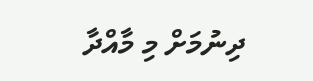ދިނުމަށް މި މާއްދާ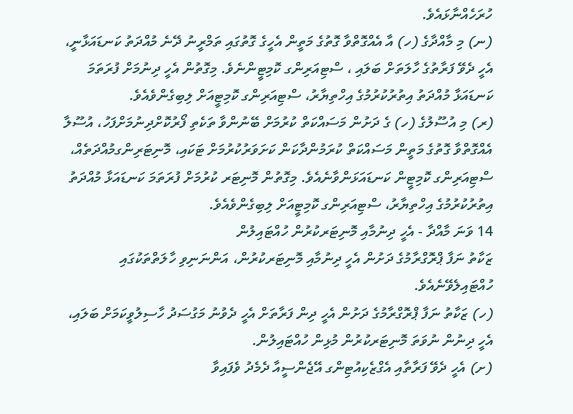ހުރަހެއްނާޅައެވެ.
(ނ) މި މާއްދާގެ (ހ) އާ އެއްގޮތްވާ ގޮތުގެ މަތީން އެހީގެ ގޮތުގައި ތަމްރީނު ދޭނެ މުއްދަތު ކަނޑައަޅާނީ، އެހީ ދެވޭ ފަރާތުގެ ހާލަތަށް ބަލައި ، ސްޓިއަރިންގ ކޮމިޓީންނެވެ. މިގޮތުން އެހީ ދިނުމަށް ފުރަތަމަ ކަނޑައަޅާ މުއްދަތު އިތުރުކުރުމުގެ އިހްތިޔާރު، ސްޓިއަރިންގ ކޮމިޓީއަށް ލިބިގެންވެއެވެ.
(ރ) މި އުސޫލުގެ (ހ) ގެ ދަށުން މަސައްކަތް ކުރުމަށް ބޭނުންވާ ތަކެތި ފޯރުކޮށްދިނުމަށްފަހު، އުސޫލާ އެއްގޮތްވާ ގޮތުގެ މަތީން މަސައްކަތް ކުރަމުންދާކަން ކަށަވަރުކުރުމަށް ޓަކައި، މޮނިޓަރިންގމުއްދަތެއް، ސްޓިއަރިންގ ކޮމިޓީން ކަނޑައަޅަންވާނެއެވެ. މިގޮތުން މޮނިޓަރ ކުރުމަށް ފުރަތަމަ ކަނޑައަޅާ މުއްދަތު އިތުރުކުރުމުގެ އިހްތިޔާރު، ސްޓިއަރިންގ ކޮމިޓީއަށް ލިބިގެންވެއެވެ.
14 ވަނަ މާއްދާ - އެހީ ދިނުމާއި މޮނިޓަރކުރުން ހުއްޓައިލުން
ޒަކާތު ނަފާ ޕްރޮގްރާމުގެ ދަށުން އެހީ ދިނުމާއި މޮނިޓަރކުރުން، އަންނަނިވި ހާލަތްތަކުގައި ހުއްޓައިލެވޭނެއެވެ.
(ހ) ޒަކާތު ނަފާ ޕްރޮގްރާމުގެ ދަށުން އެހީ ދިން ފަރާތަށް އެހީ ދެވުނު މަގުސަދު ހާސިލުވީކަމަށް ބަލައި، އެހީ ދިނުން ނުވަތަ މޮނިޓަރކުރުން މުޅިން ހުއްޓައިލުން.
(ށ) އެހީ ދެވޭ ފަރާތާއި އެގްޒެކިއުޓިންގ އޭޖެންސީއާ ދެމެދު ވެފައިވާ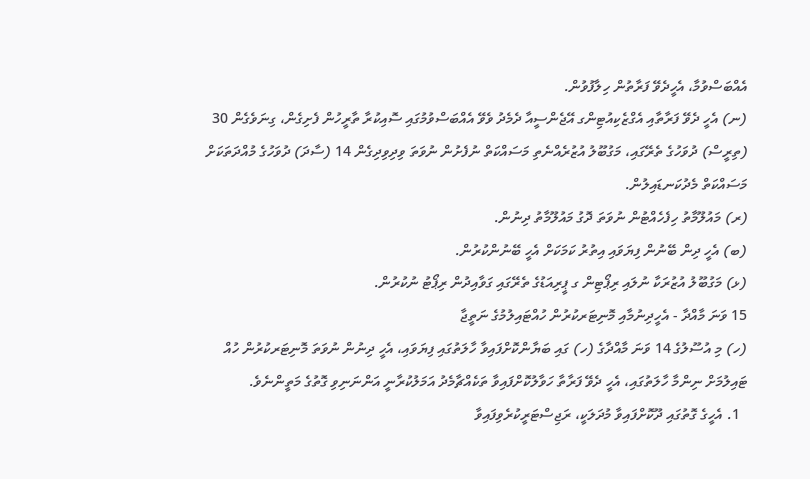އެއްބަސްވުމާ، އެހީދެވޭ ފަރާތުން ހިލާފުވުން.
(ނ) އެހީ ދެވޭ ފަރާތާއި އެގްޒެކިއުޓިންގ އޭޖެންސީއާ ދެމެދު ވެވޭ އެއްބަސްވުމުގައި ސޮއިކުރާ ތާރީހުން ފެށިގެން، ގިނަވެގެން 30 (ތިރީސް) ދުވަހުގެ ތެރޭގައި، މަގުބޫލު އުޒުރެއްނެތި މަސައްކަތް ނުފެށުން ނުވަތަ ވިދިވިދިގެން 14 (ސާދަ) ދުވަހުގެ މުއްދަތަކަށް މަސައްކަތް މެދުކަނޑައިލުން.
(ރ) މައުލޫމާތު ހިފެހެއްޓުން ނުވަތަ ދޮގު މައުލޫމާތު ދިނުން.
(ބ) އެހީ ދިން ބޭނުން ފިޔަވައި އިތުރު ކަމަކަށް އެހީ ބޭނުންކުރުން.
(ޅ) މަގުބޫލު އުޒުރަކާ ނުލައި ރިޕޯޓިން ގ ޕީރިއަޑުގެ ތެރޭގައި ގަވާއިދުން ރިޕޯޓު ނުކުރުން.
15 ވަނަ މާއްދާ - އެހީދިނުމާއި މޮނިޓަރކުރުން ހުއްޓައިލުމުގެ ނަތީޖާ
(ހ) މި އުސޫލުގެ 14 ވަނަ މާއްދާގެ (ހ) ގައި ބަޔާންކޮށްފައިވާ ހާލަތުގައި ފިޔަވައި، އެހީ ދިނުން ނުވަތަ މޮނިޓަރކުރުން ހުއް ޓައިލުމަށް ނިންމާ ހާލަތުގައި، އެހީ ދެވޭ ފަރާތާ ހަވާލުކޮށްފައިވާ ތަކެއްޗާމެދު އަމަލުކުރާނީ އަންނަނިވި ގޮތުގެ މަތީންނެވެ.
  1. އެހީގެ ގޮތުގައި ދޫކޮށްފައިވާ މުދަލަކީ، ރަޖިސްޓަރީކުރެވިފައިވާ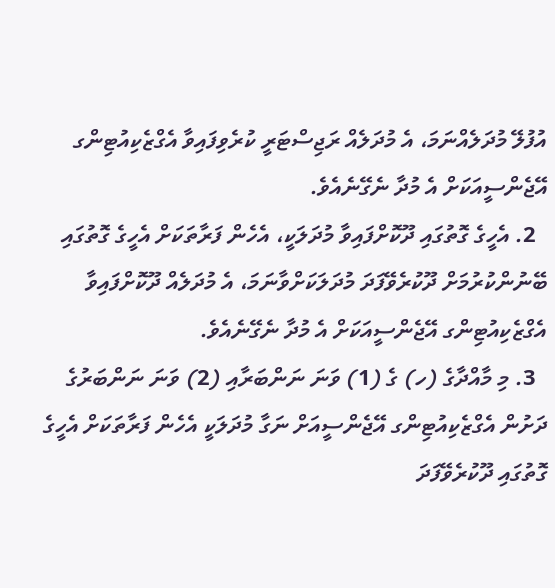އުފުލޭ މުދަލެއްނަމަ، އެ މުދަލެއް ރަޖިސްޓަރީ ކުރެވިފައިވާ އެގްޒެކިއުޓިންގ އޭޖެންސީއަކަށް އެ މުދާ ނެގޭނެއެވެ.
  2. އެހީގެ ގޮތުގައި ދޫކޮށްފައިވާ މުދަލަކީ، އެހެން ފަރާތަކަށް އެހީގެ ގޮތުގައި ބޭނުންކުރުމަށް ދޫކުރެވޭފަދަ މުދަލަކަށްވާނަމަ، އެ މުދަލެއް ދޫކޮށްފައިވާ އެގްޒެކިއުޓިންގ އޭޖެންސީއަކަށް އެ މުދާ ނެގޭނެއެވެ.
  3. މި މާއްދާގެ (ހ) ގެ (1) ވަނަ ނަންބަރާއި (2) ވަނަ ނަންބަރުގެ ދަށުން އެގްޒެކިއުޓިންގ އޭޖެންސީއަށް ނަގާ މުދަލަކީ އެހެން ފަރާތަކަށް އެހީގެ ގޮތުގައި ދޫކުރެވޭފަދަ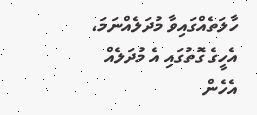ހާލަތެއްގައިވާ މުދަލެއްނަމަ، އެހީގެ ގޮތުގައި އެ މުދަލެއް އެހެން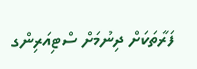ފަރާތަކަށް ދިނުމަށް ސްޓިއަރިންގ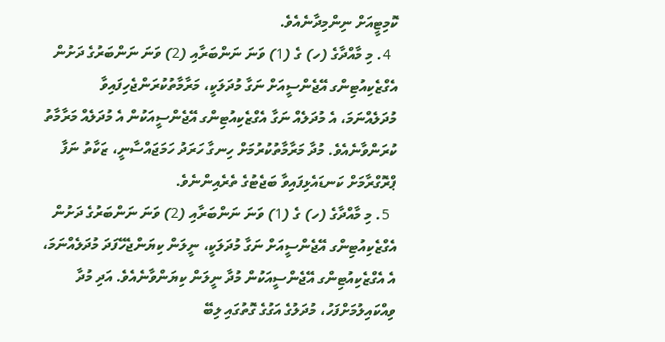ކޮމިޓީއަށް ނިންމިދާނެއެވެ.
  4. މި މާއްދާގެ (ހ) ގެ (1) ވަނަ ނަންބަރާއި (2) ވަނަ ނަންބަރުގެ ދަށުން އެގްޒެކިއުޓިންގ އޭޖެންސީއަށް ނަގާ މުދަލަކީ، މަރާމާތުކުރަންޖެހިފައިވާ މުދަލެއްނަމަ، އެ މުދަލެއް ނަގާ އެގްޒެކިއުޓިންގ އޭޖެންސީއަކުން އެ މުދަލެއް މަރާމާތު ކުރަންވާނެއެވެ. މުދާ މަރާމާތުކުރުމަށް ހިނގާ ހަރަދު ހަމަޖައްސާނީ، ޒަކާތު ނަފާ ޕްރޮގްރާމަށް ކަނޑައެޅިފައިވާ ބަޖެޓުގެ ތެރެއިންނެވެ.
  5. މި މާއްދާގެ (ހ) ގެ (1) ވަނަ ނަންބަރާއި (2) ވަނަ ނަންބަރުގެ ދަށުން އެގްޒެކިއުޓިންގ އޭޖެންސީއަށް ނަގާ މުދަލަކީ، ނީލަން ކިޔަންޖެހޭފަދަ މުދަލެއްނަމަ، އެ އެގްޒެކިއުޓިންގ އޭޖެންސީއަކުން މުދާ ނީލަން ކިޔަންވާނެއެވެ. އަދި މުދާ ވިއްކައިލުމަށްފަހު، މުދަލުގެ އަގުގެ ގޮތުގައި ލިބޭ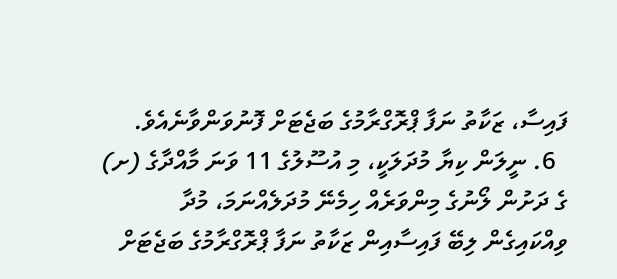ފައިސާ، ޒަކާތު ނަފާ ޕްރޮގްރާމުގެ ބަޖެޓަށް ފޮނުވަންވާނެއެވެ.
  6. ނީލަން ކިޔާ މުދަލަކީ، މި އުސޫލުގެ 11 ވަނަ މާއްދާގެ (ށ) ގެ ދަށުން ލޯނުގެ މިންވަރެއް ހިމެނޭ މުދަލެއްނަމަ، މުދާ ވިއްކައިގެން ލިބޭ ފައިސާއިން ޒަކާތު ނަފާ ޕްރޮގްރާމުގެ ބަޖެޓަށް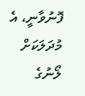ފޮނުވާނީ، އެ މުދަލަކަށް ލޯނުގެ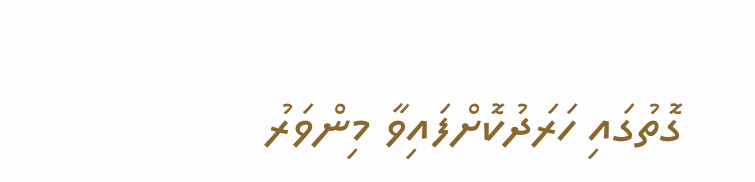ގޮތުގައި ހަރަދުކޮށްފައިވާ މިންވަރު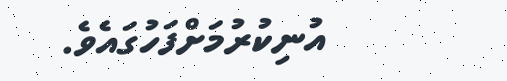އުނިކުރުމަށްފަހުގައެވެ.